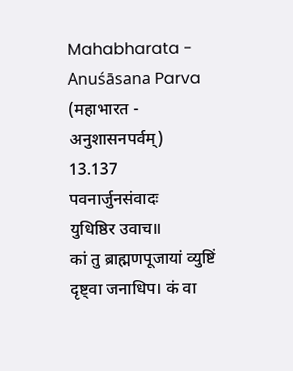Mahabharata - Anuśāsana Parva (महाभारत - अनुशासनपर्वम्)
13.137
पवनार्जुनसंवादः
युधिष्ठिर उवाच॥
कां तु ब्राह्मणपूजायां व्युष्टिं दृष्ट्वा जनाधिप। कं वा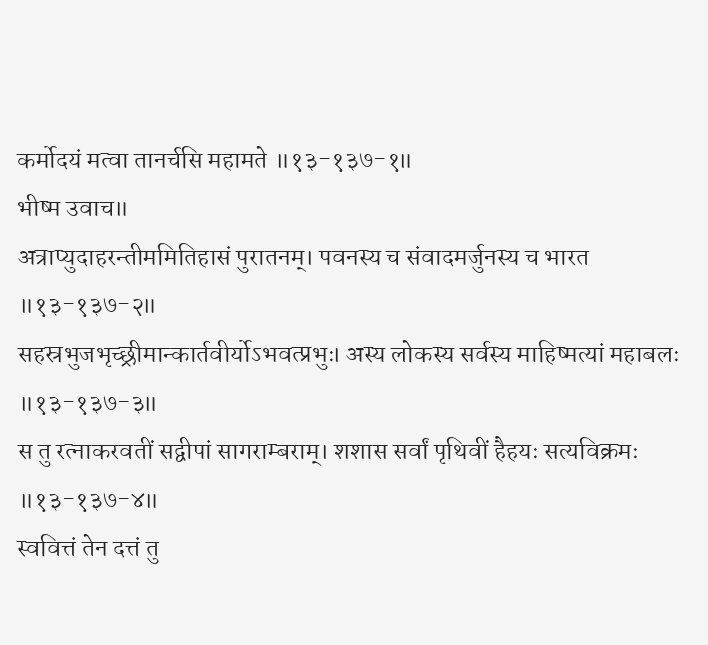कर्मोदयं मत्वा तानर्चसि महामते ॥१३-१३७-१॥
भीष्म उवाच॥
अत्राप्युदाहरन्तीममितिहासं पुरातनम्। पवनस्य च संवादमर्जुनस्य च भारत ॥१३-१३७-२॥
सहस्रभुजभृच्छ्रीमान्कार्तवीर्योऽभवत्प्रभुः। अस्य लोकस्य सर्वस्य माहिष्मत्यां महाबलः ॥१३-१३७-३॥
स तु रत्नाकरवतीं सद्वीपां सागराम्बराम्। शशास सर्वां पृथिवीं हैहयः सत्यविक्रमः ॥१३-१३७-४॥
स्ववित्तं तेन दत्तं तु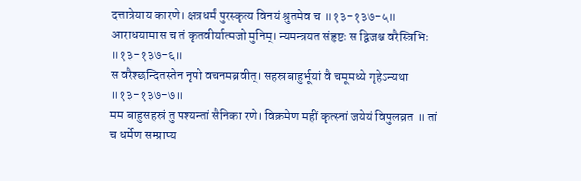दत्तात्रेयाय कारणे। क्षत्रधर्मं पुरस्कृत्य विनयं श्रुतमेव च ॥१३-१३७-५॥
आराधयामास च तं कृतवीर्यात्मजो मुनिम्। न्यमन्त्रयत संहृष्टः स द्विजश्च वरैस्त्रिभिः ॥१३-१३७-६॥
स वरैश्छन्दितस्तेन नृपो वचनमब्रवीत्। सहस्रबाहुर्भूयां वै चमूमध्ये गृहेऽन्यथा ॥१३-१३७-७॥
मम बाहुसहस्रं तु पश्यन्तां सैनिका रणे। विक्रमेण महीं कृत्स्नां जयेयं विपुलव्रत ॥ तां च धर्मेण सम्प्राप्य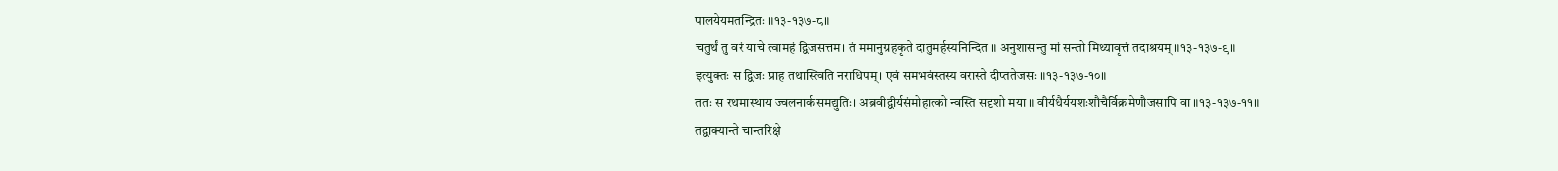पालयेयमतन्द्रितः ॥१३-१३७-८॥
चतुर्थं तु वरं याचे त्वामहं द्विजसत्तम। तं ममानुग्रहकृते दातुमर्हस्यनिन्दित ॥ अनुशासन्तु मां सन्तो मिथ्यावृत्तं तदाश्रयम् ॥१३-१३७-९॥
इत्युक्तः स द्विजः प्राह तथास्त्विति नराधिपम्। एवं समभवंस्तस्य वरास्ते दीप्ततेजसः ॥१३-१३७-१०॥
ततः स रथमास्थाय ज्वलनार्कसमद्युतिः। अब्रवीद्वीर्यसंमोहात्को न्वस्ति सदृशो मया ॥ वीर्यधैर्ययशःशौचैर्विक्रमेणौजसापि वा ॥१३-१३७-११॥
तद्वाक्यान्ते चान्तरिक्षे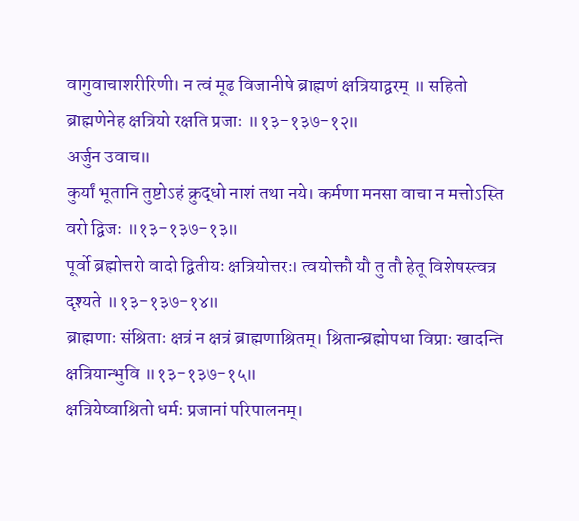वागुवाचाशरीरिणी। न त्वं मूढ विजानीषे ब्राह्मणं क्षत्रियाद्वरम् ॥ सहितो ब्राह्मणेनेह क्षत्रियो रक्षति प्रजाः ॥१३-१३७-१२॥
अर्जुन उवाच॥
कुर्यां भूतानि तुष्टोऽहं क्रुद्धो नाशं तथा नये। कर्मणा मनसा वाचा न मत्तोऽस्ति वरो द्विजः ॥१३-१३७-१३॥
पूर्वो ब्रह्मोत्तरो वादो द्वितीयः क्षत्रियोत्तरः। त्वयोक्तौ यौ तु तौ हेतू विशेषस्त्वत्र दृश्यते ॥१३-१३७-१४॥
ब्राह्मणाः संश्रिताः क्षत्रं न क्षत्रं ब्राह्मणाश्रितम्। श्रितान्ब्रह्मोपधा विप्राः खादन्ति क्षत्रियान्भुवि ॥१३-१३७-१५॥
क्षत्रियेष्वाश्रितो धर्मः प्रजानां परिपालनम्।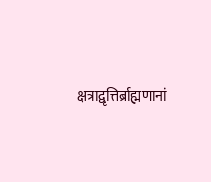क्षत्राद्वृत्तिर्ब्राह्मणानां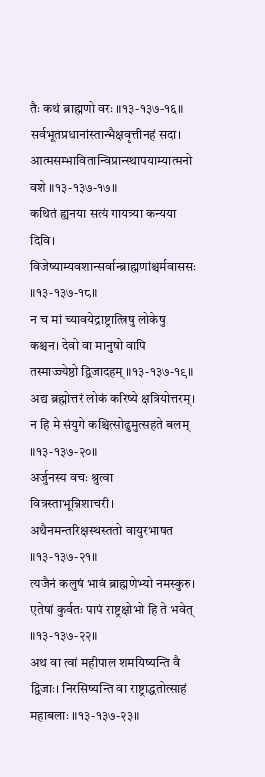तैः कथं ब्राह्मणो वरः ॥१३-१३७-१६॥
सर्वभूतप्रधानांस्तान्भैक्षवृत्तीनहं सदा। आत्मसम्भावितान्विप्रान्स्थापयाम्यात्मनो वशे ॥१३-१३७-१७॥
कथितं ह्यनया सत्यं गायत्र्या कन्यया दिवि। विजेष्याम्यवशान्सर्वान्ब्राह्मणांश्चर्मवाससः ॥१३-१३७-१८॥
न च मां च्यावयेद्राष्ट्रात्त्रिषु लोकेषु कश्चन। देवो वा मानुषो वापि तस्माज्ज्येष्ठो द्विजादहम् ॥१३-१३७-१९॥
अद्य ब्रह्मोत्तरं लोकं करिष्ये क्षत्रियोत्तरम्। न हि मे संयुगे कश्चित्सोढुमुत्सहते बलम् ॥१३-१३७-२०॥
अर्जुनस्य वचः श्रुत्वा वित्रस्ताभून्निशाचरी। अथैनमन्तरिक्षस्थस्ततो वायुरभाषत ॥१३-१३७-२१॥
त्यजैनं कलुषं भावं ब्राह्मणेभ्यो नमस्कुरु। एतेषां कुर्वतः पापं राष्ट्रक्षोभो हि ते भवेत् ॥१३-१३७-२२॥
अथ वा त्वां महीपाल शमयिष्यन्ति वै द्विजाः। निरसिष्यन्ति वा राष्ट्राद्धतोत्साहं महाबलाः ॥१३-१३७-२३॥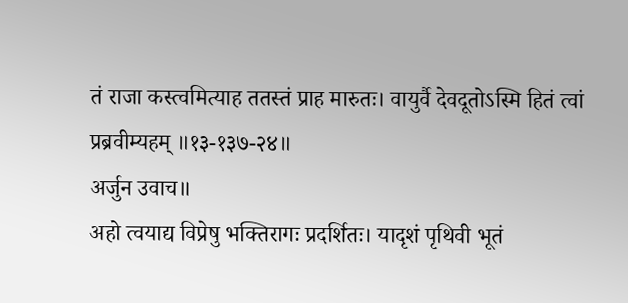तं राजा कस्त्वमित्याह ततस्तं प्राह मारुतः। वायुर्वै देवदूतोऽस्मि हितं त्वां प्रब्रवीम्यहम् ॥१३-१३७-२४॥
अर्जुन उवाच॥
अहो त्वयाद्य विप्रेषु भक्तिरागः प्रदर्शितः। यादृशं पृथिवी भूतं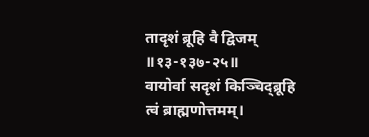तादृशं ब्रूहि वै द्विजम् ॥१३-१३७-२५॥
वायोर्वा सदृशं किञ्चिद्ब्रूहि त्वं ब्राह्मणोत्तमम्।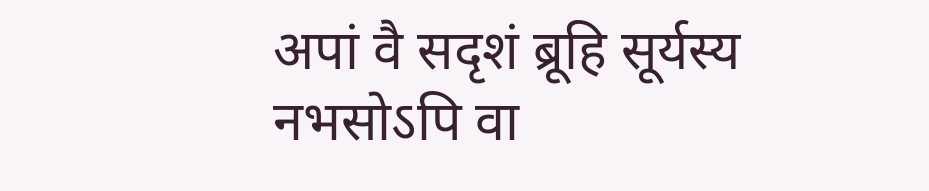अपां वै सदृशं ब्रूहि सूर्यस्य नभसोऽपि वा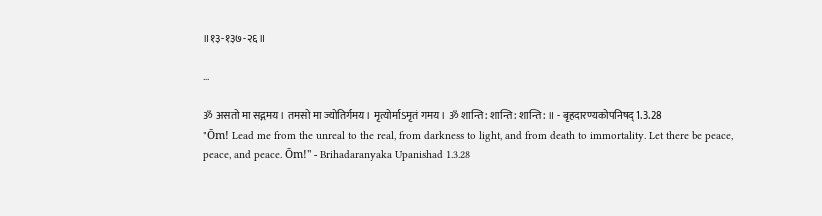॥१३-१३७-२६॥

...

ॐ असतो मा सद्गमय। तमसो मा ज्योतिर्गमय। मृत्योर्माऽमृतं गमय। ॐ शान्ति: शान्ति: शान्ति: ॥ - बृहदारण्यकोपनिषद् 1.3.28
"Ōm! Lead me from the unreal to the real, from darkness to light, and from death to immortality. Let there be peace, peace, and peace. Ōm!" - Brihadaranyaka Upanishad 1.3.28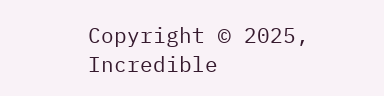Copyright © 2025, Incredible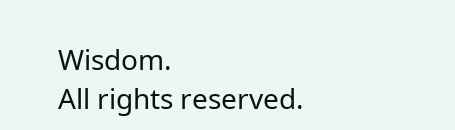Wisdom.
All rights reserved.